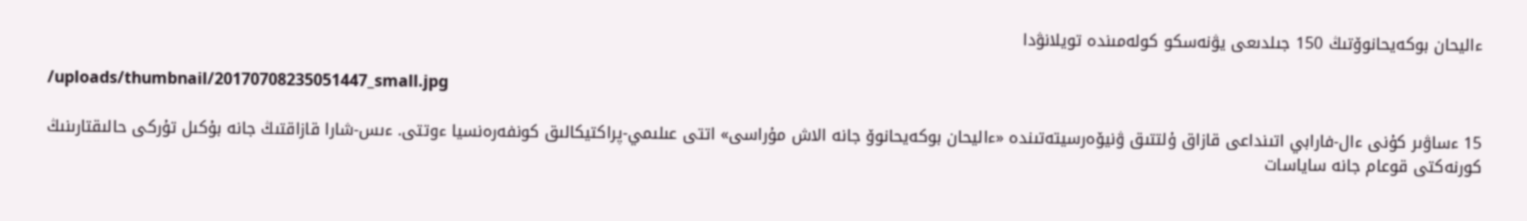ءاليحان بوكەيحانوۆتىڭ 150 جىلدىعى يۋنەسكو كولەمىندە تويلانۋدا

/uploads/thumbnail/20170708235051447_small.jpg

15 ءساۋىر كۇنى ءال-فارابي اتىنداعى قازاق ۇلتتىق ۋنيۆەرسيتەتىندە «ءاليحان بوكەيحانوۆ جانە الاش مۇراسى» اتتى عىلىمي-پراكتيكالىق كونفەرەنسيا ءوتتى. ءىس-شارا قازاقتىڭ جانە بۇكىل تۇركى حالىقتارىنىڭ كورنەكتى قوعام جانە ساياسات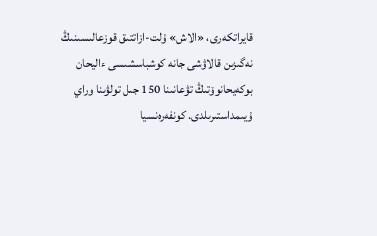قايراتكەرى، «الاش» ۇلت-ازاتتىق قوزعالىسىنىڭ نەگىزىن قالاۋشى جانە كوشباسشىسى ءاليحان بوكەيحانوۆتىڭ تۋعانىنا 150 جىل تولۋىنا وراي ۇيىمداستىرىلدى. كونفەرەنسيا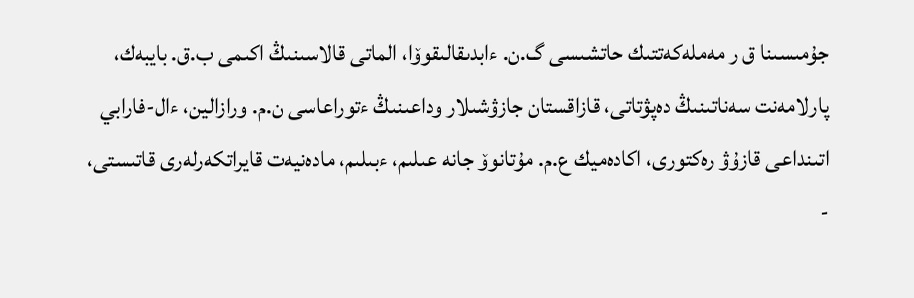جۇمىسىنا ق ر مەملەكەتتىك حاتشىسى گ.ن. ءابدىقالىقوۆا، الماتى قالاسىنىڭ اكىمى ب.ق. بايبەك، پارلامەنت سەناتىنىڭ دەپۋتاتى، قازاقستان جازۋشىلار وداعىنىڭ ءتوراعاسى ن.م. ورازالين، ءال-فارابي اتىنداعى قازۇۋ رەكتورى، اكادەميك ع.م. مۇتانوۆ جانە عىلىم، ءبىلىم، مادەنيەت قايراتكەرلەرى قاتىستى، -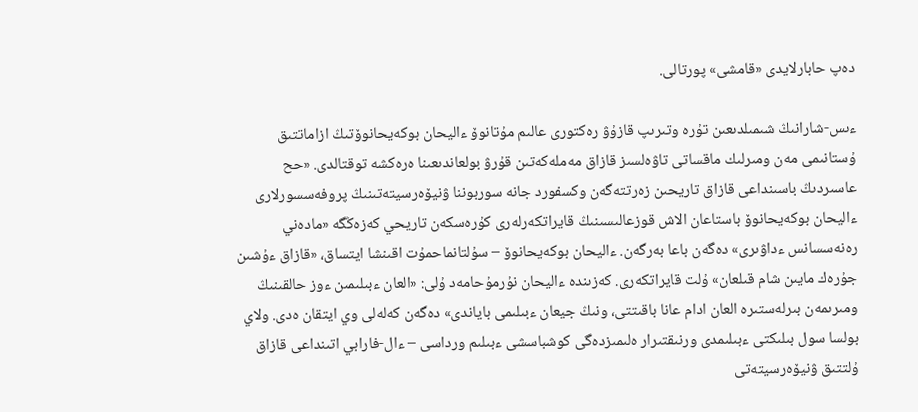دەپ حابارلايدى «قامشى» پورتالى.

ءىس-شارانىڭ شىمىلدىعىن تۇرە وتىرىپ قازۇۋ رەكتورى عالىم مۇتانوۆ ءاليحان بوكەيحانوۆتىڭ ازاماتتىق ۇستانىمى مەن ومىرلىك ماقساتى تاۋەلسىز قازاق مەملەكەتىن قۇرۋ بولعاندىعىنا ەرەكشە توقتالدى. «حح عاسىردىڭ باسىنداعى قازاق تاريحىن زەرتتەگەن وكسفورد جانە سوربوننا ۋنيۆەرسيتەتىنىڭ پروفەسسورلارى ءاليحان بوكەيحانوۆ باستاعان الاش قوزعالىسىنىڭ قايراتكەرلەرى كۇرەسكەن تاريحي كەزەڭگە «مادەني رەنەسسانس ءداۋىرى» دەگەن باعا بەرگەن. ءاليحان بوكەيحانوۆ – سۇلتانماحمۇت اقىنشا ايتساق، «قازاق ءۇشىن جۇرەك مايىن شام قىلعان» ۇلت قايراتكەرى. كەزىندە ءاليحان نۇرمۇحامەد ۇلى: «العان ءبىلىمىن ءوز حالقىنىڭ ومىرىمەن بىرلەستىرە العان ادام عانا باقىتتى، ونىڭ جيعان ءبىلىمى باياندى» دەگەن كەلەلى وي ايتقان ەدى. ولاي بولسا سول بىلىكتى ءبىلىمدى ورنىقتىرار ەلىمىزدەگى كوشباسشى ءبىلىم ورداسى – ءال-فارابي اتىنداعى قازاق ۇلتتىق ۋنيۆەرسيتەتى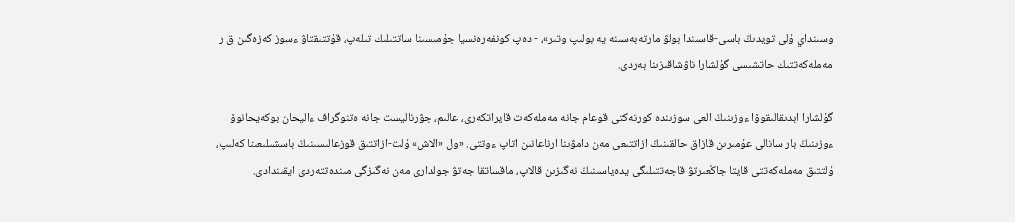وسىنداي ۇلى تويدىڭ باسى-قاسىندا بولۋ مارتەبەسىنە يە بولىپ وتىر»، - دەپ كونفەرەنسيا جۇمىسىنا ساتتىلىك تىلەپ، قۇتتىقتاۋ ءسوز كەزەگىن ق ر مەملەكەتتىك حاتشىسى گۇلشارا ناۋشاقىزىنا بەردى.

گۇلشارا ابدىقالىقوۆا ءوزىنىڭ العى سوزىندە كورنەكتى قوعام جانە مەملەكەت قايراتكەرى، عالىم، جۋرناليست جانە ەتنوگراف ءاليحان بوكەيحانوۆ ءوزىنىڭ بار سانالى عۇمىرىن قازاق حالقىنىڭ ازاتتىعى مەن دامۋىنا ارناعانىن اتاپ ءوتتى. «ول «الاش» ۇلت-ازاتتىق قوزعالىسىنىڭ باسشىلىعىنا كەلىپ، ۇلتتىق مەملەكەتتى قايتا جاڭعىرتۋ قاجەتتىلىگى يدەياسىنىڭ نەگىزىن قالاپ، ماقساتقا جەتۋ جولدارى مەن نەگىزگى مىندەتتەردى ايقىندادى.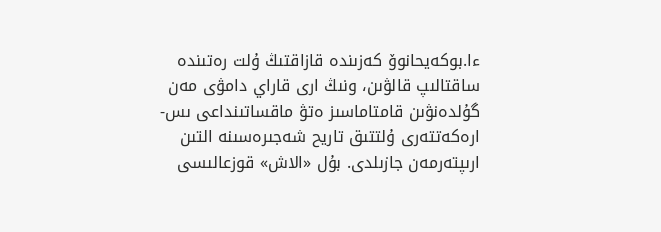ءا.بوكەيحانوۆ كەزىندە قازاقتىڭ ۇلت رەتىندە ساقتالىپ قالۋىن، ونىڭ ارى قاراي دامۋى مەن گۇلدەنۋىن قامتاماسىز ەتۋ ماقساتىنداعى ىس-ارەكەتتەرى ۇلتتىق تاريح شەجىرەسىنە التىن ارىپتەرمەن جازىلدى. بۇل «الاش» قوزعالىسى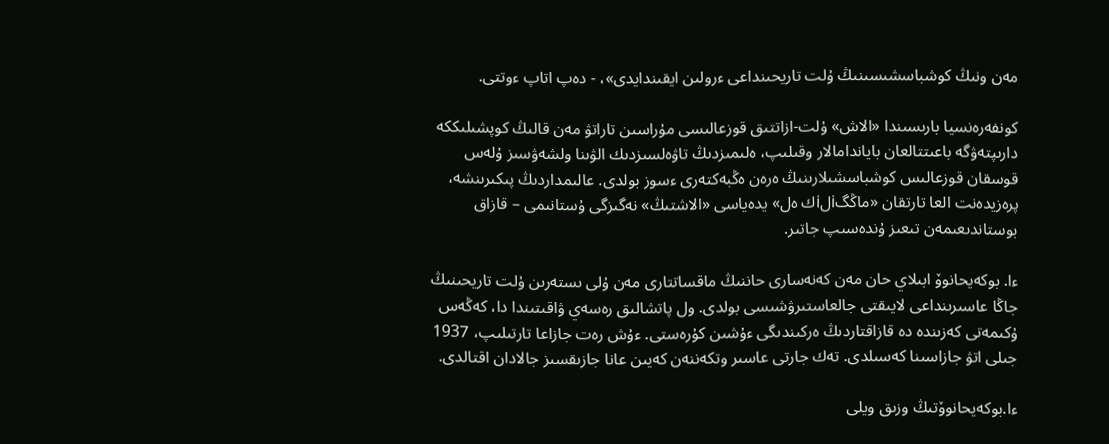مەن ونىڭ كوشباسشىسىنىڭ ۇلت تاريحىنداعى ءرولىن ايقىندايدى»، - دەپ اتاپ ءوتتى.

كونفەرەنسيا بارىسىندا «الاش» ۇلت-ازاتتىق قوزعالىسى مۇراسىن تاراتۋ مەن قالىڭ كوپشىلىككە دارىپتەۋگە باعىتتالعان باياندامالار وقىلىپ، ەلىمىزدىڭ تاۋەلسىزدىك الۋىنا ولشەۋسىز ۇلەس قوسقان قوزعالىس كوشباسشىلارىنىڭ ەرەن ەڭبەكتەرى ءسوز بولدى. عالىمداردىڭ پىكىرىنشە، پرەزيدەنت العا تارتقان «ماڭگiلiك ەل» يدەياسى «الاشتىڭ» نەگىزگى ۇستانىمى – قازاق بوستاندىعىمەن تىعىز ۇندەسىپ جاتىر.

ءا. بوكەيحانوۆ ابىلاي حان مەن كەنەسارى حاننىڭ ماقساتتارى مەن ۇلى ىستەرىن ۇلت تاريحىنىڭ جاڭا عاسىرىنداعى لايىقتى جالعاستىرۋشىسى بولدى. ول پاتشالىق رەسەي ۋاقىتىندا دا، كەڭەس ۇكىمەتى كەزىندە دە قازاقتاردىڭ ەركىندىگى ءۇشىن كۇرەستى. ءۇش رەت جازاعا تارتىلىپ، 1937 جىلى اتۋ جازاسىنا كەسىلدى. تەك جارتى عاسىر وتكەننەن كەيىن عانا جازىقسىز جالادان اقتالدى.

ءا.بوكەيحانوۆتىڭ وزىق ويلى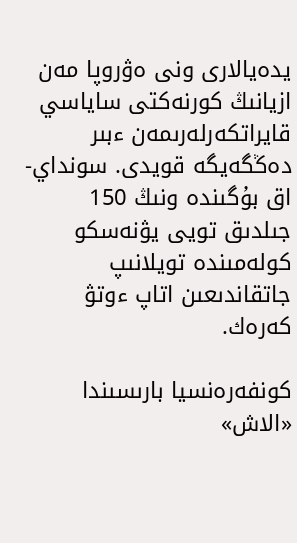يدەيالارى ونى ەۋروپا مەن ازيانىڭ كورنەكتى ساياسي قايراتكەرلەرىمەن ءبىر دەڭگەيگە قويدى. سونداي-اق بۇگىندە ونىڭ 150 جىلدىق تويى يۋنەسكو كولەمىندە تويلانىپ جاتقاندىعىن اتاپ ءوتۋ كەرەك.

كونفەرەنسيا بارىسىندا «الاش»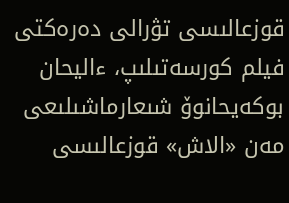قوزعالىسى تۋرالى دەرەكتى فيلم كورسەتىلىپ، ءاليحان بوكەيحانوۆ شىعارماشىلىعى مەن «الاش» قوزعالىسى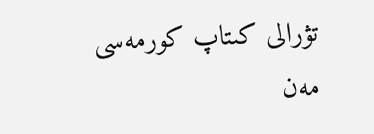تۋرالى كىتاپ كورمەسى مەن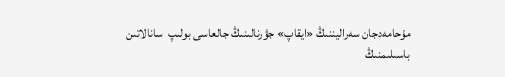مۇحامەدجان سەراليننىڭ «ايقاپ» جۋرنالىنىڭ جالعاسى بولىپ  سانالاتىن باسىلىمنىڭ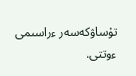تۇساۋكەسەر ءراسىمى ءوتتى.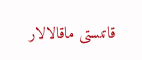قاتىستى ماقالالار